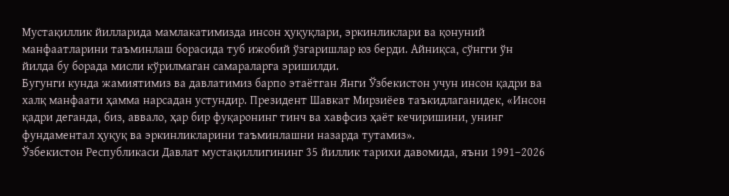Мустақиллик йилларида мамлакатимизда инсон ҳуқуқлари, эркинликлари ва қонуний манфаатларини таъминлаш борасида туб ижобий ўзгаришлар юз берди. Айниқса, сўнгги ўн йилда бу борада мисли кўрилмаган самараларга эришилди.
Бугунги кунда жамиятимиз ва давлатимиз барпо этаётган Янги Ўзбекистон учун инсон қадри ва халқ манфаати ҳамма нарсадан устундир. Президент Шавкат Мирзиёев таъкидлаганидек, «Инсон қадри деганда, биз, аввало, ҳар бир фуқаронинг тинч ва хавфсиз ҳаёт кечиришини, унинг фундаментал ҳуқуқ ва эркинликларини таъминлашни назарда тутамиз».
Ўзбекистон Республикаси Давлат мустақиллигининг 35 йиллик тарихи давомида, яъни 1991–2026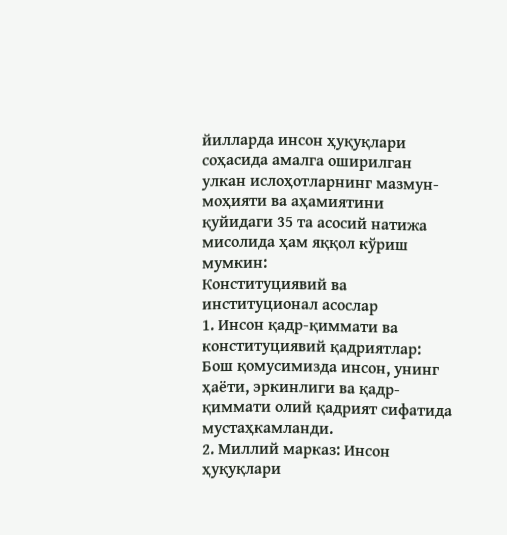йилларда инсон ҳуқуқлари соҳасида амалга оширилган улкан ислоҳотларнинг мазмун-моҳияти ва аҳамиятини қуйидаги 35 та асосий натижа мисолида ҳам яққол кўриш мумкин:
Конституциявий ва институционал асослар
1. Инсон қадр-қиммати ва конституциявий қадриятлар: Бош қомусимизда инсон, унинг ҳаёти, эркинлиги ва қадр-қиммати олий қадрият сифатида мустаҳкамланди.
2. Миллий марказ: Инсон ҳуқуқлари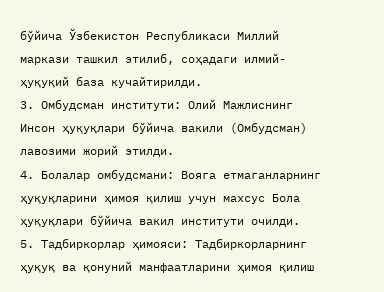бўйича Ўзбекистон Республикаси Миллий маркази ташкил этилиб, соҳадаги илмий-ҳуқуқий база кучайтирилди.
3. Омбудсман институти: Олий Мажлиснинг Инсон ҳуқуқлари бўйича вакили (Омбудсман) лавозими жорий этилди.
4. Болалар омбудсмани: Вояга етмаганларнинг ҳуқуқларини ҳимоя қилиш учун махсус Бола ҳуқуқлари бўйича вакил институти очилди.
5. Тадбиркорлар ҳимояси: Тадбиркорларнинг ҳуқуқ ва қонуний манфаатларини ҳимоя қилиш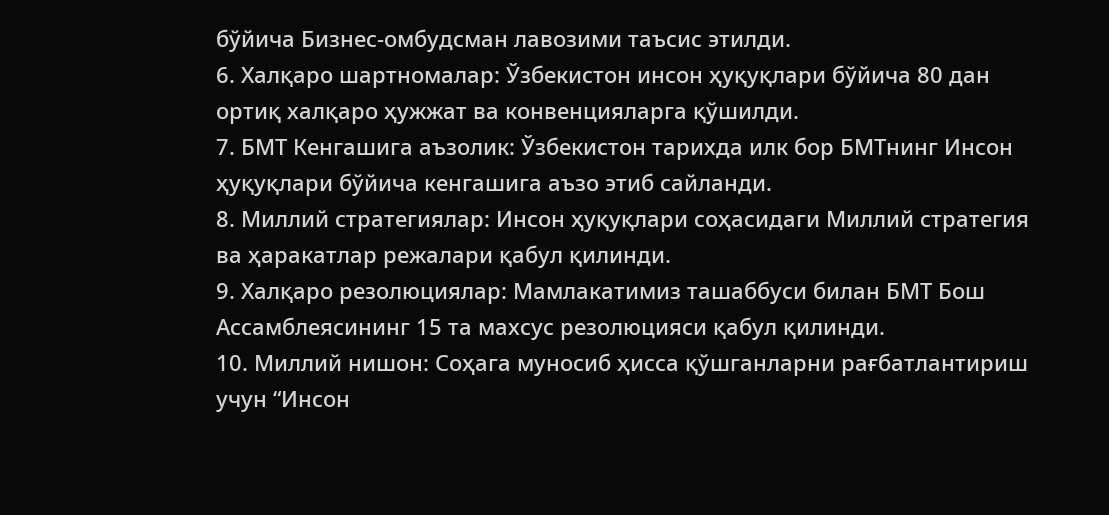бўйича Бизнес-омбудсман лавозими таъсис этилди.
6. Халқаро шартномалар: Ўзбекистон инсон ҳуқуқлари бўйича 80 дан ортиқ халқаро ҳужжат ва конвенцияларга қўшилди.
7. БМТ Кенгашига аъзолик: Ўзбекистон тарихда илк бор БМТнинг Инсон ҳуқуқлари бўйича кенгашига аъзо этиб сайланди.
8. Миллий стратегиялар: Инсон ҳуқуқлари соҳасидаги Миллий стратегия ва ҳаракатлар режалари қабул қилинди.
9. Халқаро резолюциялар: Мамлакатимиз ташаббуси билан БМТ Бош Ассамблеясининг 15 та махсус резолюцияси қабул қилинди.
10. Миллий нишон: Соҳага муносиб ҳисса қўшганларни рағбатлантириш учун “Инсон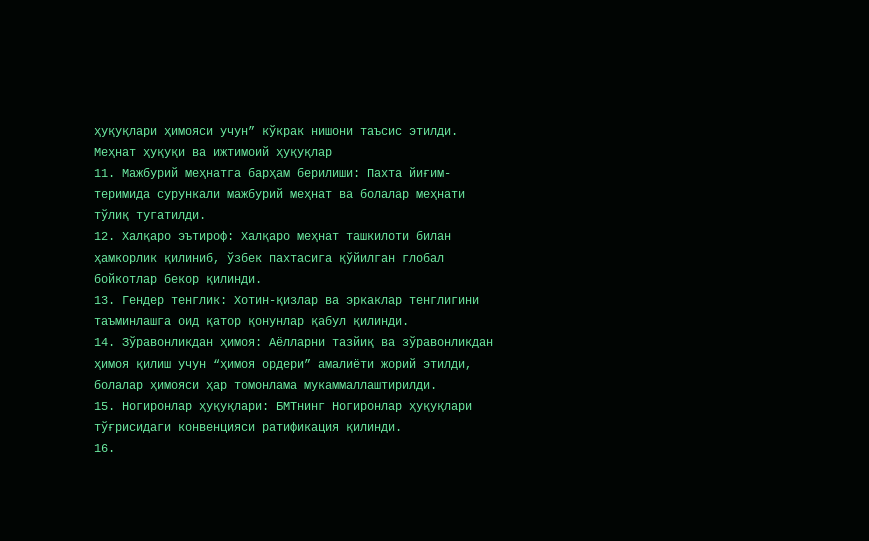ҳуқуқлари ҳимояси учун” кўкрак нишони таъсис этилди.
Меҳнат ҳуқуқи ва ижтимоий ҳуқуқлар
11. Мажбурий меҳнатга барҳам берилиши: Пахта йиғим-теримида сурункали мажбурий меҳнат ва болалар меҳнати тўлиқ тугатилди.
12. Халқаро эътироф: Халқаро меҳнат ташкилоти билан ҳамкорлик қилиниб, ўзбек пахтасига қўйилган глобал бойкотлар бекор қилинди.
13. Гендер тенглик: Хотин-қизлар ва эркаклар тенглигини таъминлашга оид қатор қонунлар қабул қилинди.
14. Зўравонликдан ҳимоя: Аёлларни тазйиқ ва зўравонликдан ҳимоя қилиш учун “ҳимоя ордери” амалиёти жорий этилди, болалар ҳимояси ҳар томонлама мукаммаллаштирилди.
15. Ногиронлар ҳуқуқлари: БМТнинг Ногиронлар ҳуқуқлари тўғрисидаги конвенцияси ратификация қилинди.
16.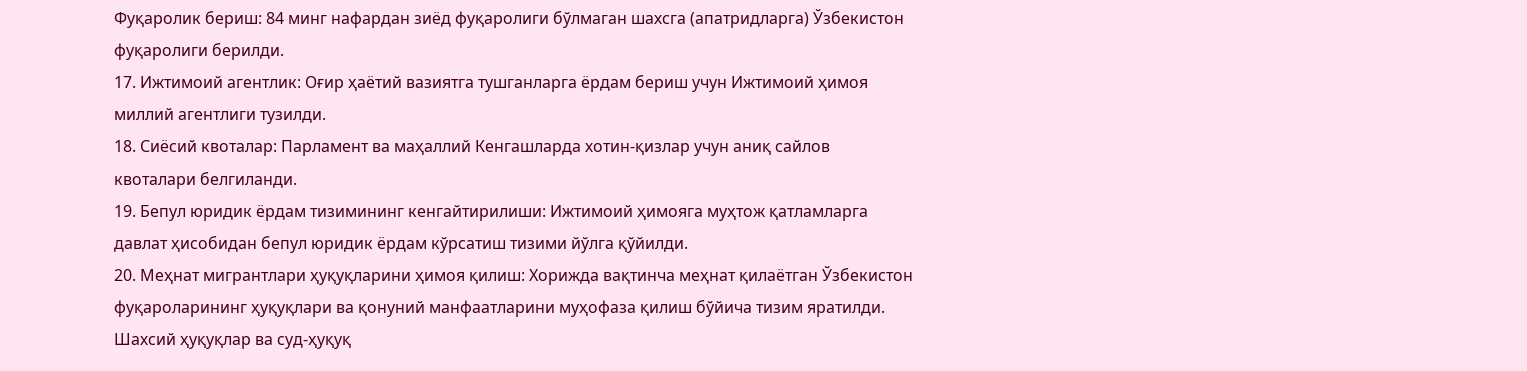Фуқаролик бериш: 84 минг нафардан зиёд фуқаролиги бўлмаган шахсга (апатридларга) Ўзбекистон фуқаролиги берилди.
17. Ижтимоий агентлик: Оғир ҳаётий вазиятга тушганларга ёрдам бериш учун Ижтимоий ҳимоя миллий агентлиги тузилди.
18. Сиёсий квоталар: Парламент ва маҳаллий Кенгашларда хотин-қизлар учун аниқ сайлов квоталари белгиланди.
19. Бепул юридик ёрдам тизимининг кенгайтирилиши: Ижтимоий ҳимояга муҳтож қатламларга давлат ҳисобидан бепул юридик ёрдам кўрсатиш тизими йўлга қўйилди.
20. Меҳнат мигрантлари ҳуқуқларини ҳимоя қилиш: Хорижда вақтинча меҳнат қилаётган Ўзбекистон фуқароларининг ҳуқуқлари ва қонуний манфаатларини муҳофаза қилиш бўйича тизим яратилди.
Шахсий ҳуқуқлар ва суд-ҳуқуқ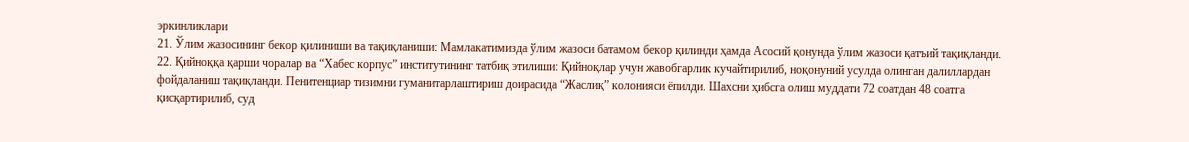эркинликлари
21. Ўлим жазосининг бекор қилиниши ва тақиқланиши: Мамлакатимизда ўлим жазоси батамом бекор қилинди ҳамда Асосий қонунда ўлим жазоси қатъий тақиқланди.
22. Қийноққа қарши чоралар ва “Хабес корпус” институтининг татбиқ этилиши: Қийноқлар учун жавобгарлик кучайтирилиб, ноқонуний усулда олинган далиллардан фойдаланиш тақиқланди. Пенитенциар тизимни гуманитарлаштириш доирасида “Жаслиқ” колонияси ёпилди. Шахсни ҳибсга олиш муддати 72 соатдан 48 соатга қисқартирилиб, суд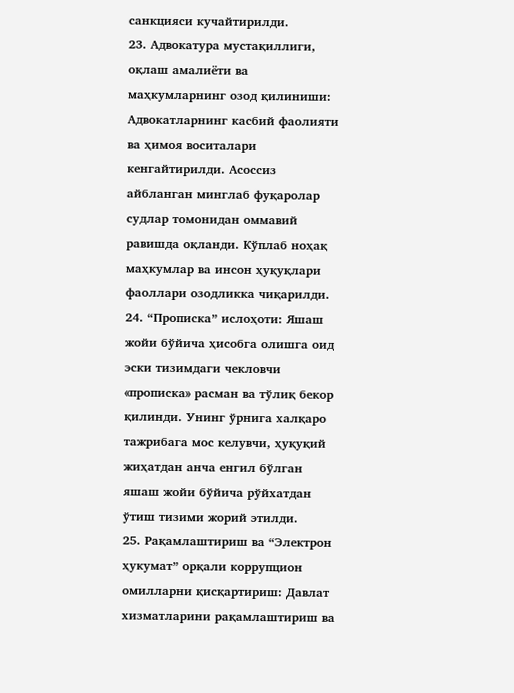санкцияси кучайтирилди.
23. Адвокатура мустақиллиги, оқлаш амалиёти ва маҳкумларнинг озод қилиниши: Адвокатларнинг касбий фаолияти ва ҳимоя воситалари кенгайтирилди. Асоссиз айбланган минглаб фуқаролар судлар томонидан оммавий равишда оқланди. Кўплаб ноҳақ маҳкумлар ва инсон ҳуқуқлари фаоллари озодликка чиқарилди.
24. “Прописка” ислоҳоти: Яшаш жойи бўйича ҳисобга олишга оид эски тизимдаги чекловчи «прописка» расман ва тўлиқ бекор қилинди. Унинг ўрнига халқаро тажрибага мос келувчи, ҳуқуқий жиҳатдан анча енгил бўлган яшаш жойи бўйича рўйхатдан ўтиш тизими жорий этилди.
25. Рақамлаштириш ва “Электрон ҳукумат” орқали коррупцион омилларни қисқартириш: Давлат хизматларини рақамлаштириш ва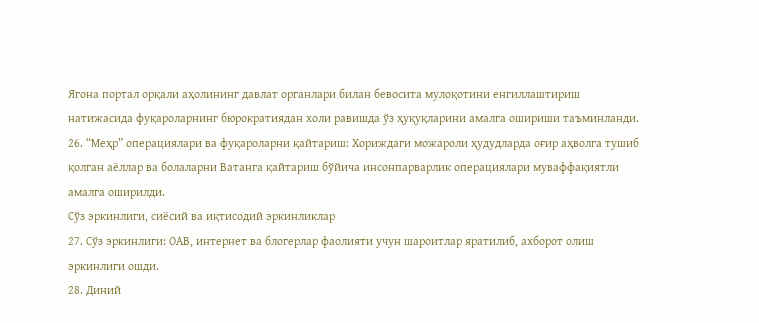Ягона портал орқали аҳолининг давлат органлари билан бевосита мулоқотини енгиллаштириш натижасида фуқароларнинг бюрократиядан холи равишда ўз ҳуқуқларини амалга ошириши таъминланди.
26. “Меҳр” операциялари ва фуқароларни қайтариш: Хориждаги можароли ҳудудларда оғир аҳволга тушиб қолган аёллар ва болаларни Ватанга қайтариш бўйича инсонпарварлик операциялари муваффақиятли амалга оширилди.
Сўз эркинлиги, сиёсий ва иқтисодий эркинликлар
27. Сўз эркинлиги: ОАВ, интернет ва блогерлар фаолияти учун шароитлар яратилиб, ахборот олиш эркинлиги ошди.
28. Диний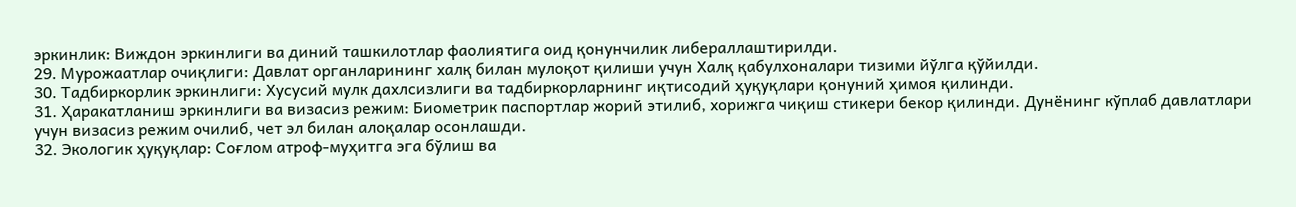эркинлик: Виждон эркинлиги ва диний ташкилотлар фаолиятига оид қонунчилик либераллаштирилди.
29. Мурожаатлар очиқлиги: Давлат органларининг халқ билан мулоқот қилиши учун Халқ қабулхоналари тизими йўлга қўйилди.
30. Тадбиркорлик эркинлиги: Хусусий мулк дахлсизлиги ва тадбиркорларнинг иқтисодий ҳуқуқлари қонуний ҳимоя қилинди.
31. Ҳаракатланиш эркинлиги ва визасиз режим: Биометрик паспортлар жорий этилиб, хорижга чиқиш стикери бекор қилинди. Дунёнинг кўплаб давлатлари учун визасиз режим очилиб, чет эл билан алоқалар осонлашди.
32. Экологик ҳуқуқлар: Соғлом атроф-муҳитга эга бўлиш ва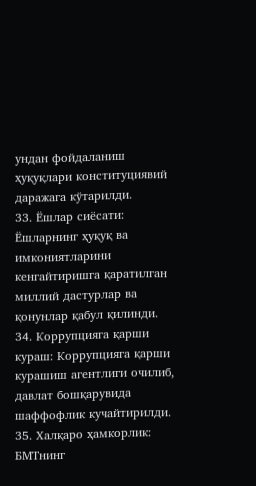ундан фойдаланиш ҳуқуқлари конституциявий даражага кўтарилди.
33. Ёшлар сиёсати: Ёшларнинг ҳуқуқ ва имкониятларини кенгайтиришга қаратилган миллий дастурлар ва қонунлар қабул қилинди.
34. Коррупцияга қарши кураш: Коррупцияга қарши курашиш агентлиги очилиб, давлат бошқарувида шаффофлик кучайтирилди.
35. Халқаро ҳамкорлик: БМТнинг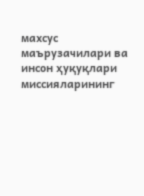махсус маърузачилари ва инсон ҳуқуқлари миссияларининг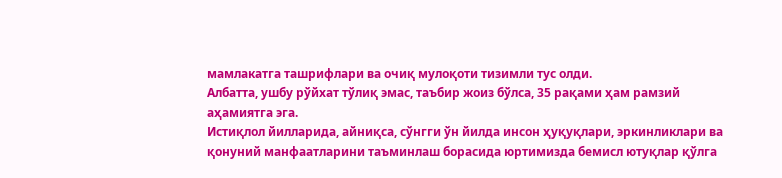мамлакатга ташрифлари ва очиқ мулоқоти тизимли тус олди.
Албатта, ушбу рўйхат тўлиқ эмас, таъбир жоиз бўлса, 35 рақами ҳам рамзий аҳамиятга эга.
Истиқлол йилларида, айниқса, сўнгги ўн йилда инсон ҳуқуқлари, эркинликлари ва қонуний манфаатларини таъминлаш борасида юртимизда бемисл ютуқлар қўлга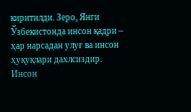киритилди. Зеро, Янги Ўзбекистонда инсон қадри – ҳар нарсадан улуғ ва инсон ҳуқуқлари дахлсиздир.
Инсон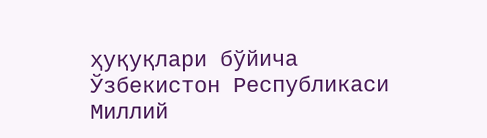ҳуқуқлари бўйича
Ўзбекистон Республикаси
Миллий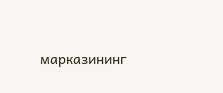марказининг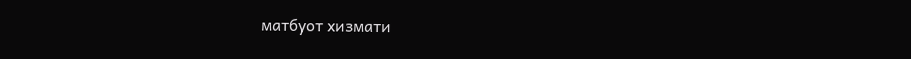матбуот хизмати